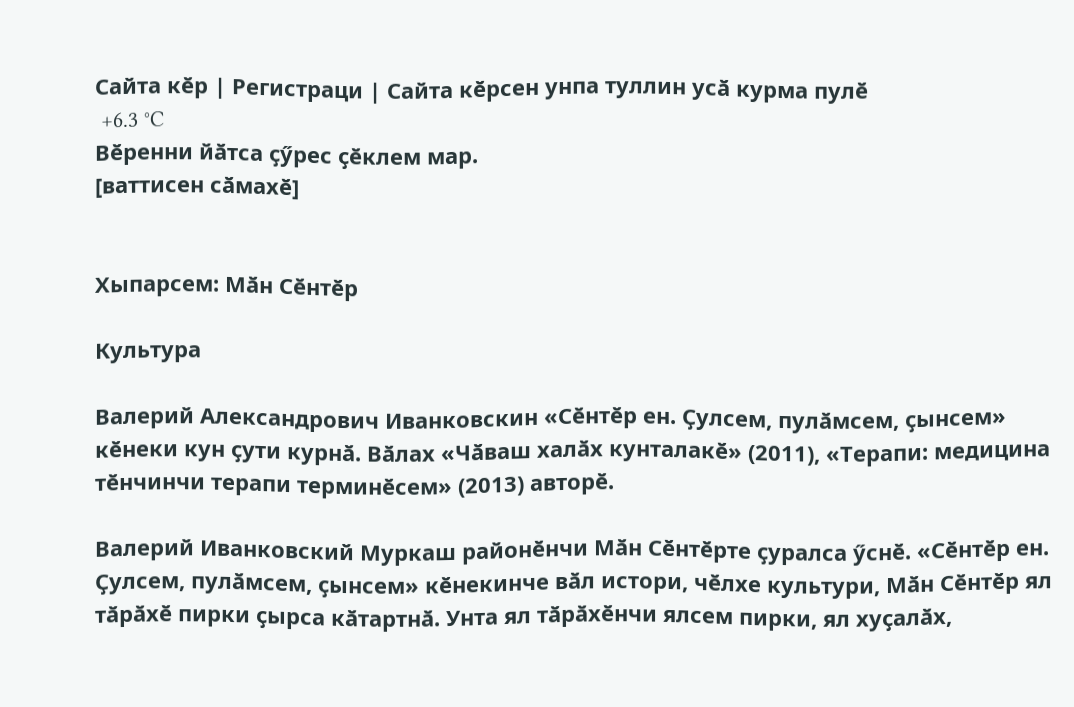Сайта кӗр | Регистраци | Сайта кӗрсен унпа туллин усӑ курма пулӗ
 +6.3 °C
Вӗренни йӑтса ҫӳрес ҫӗклем мар.
[ваттисен сӑмахӗ]


Хыпарсем: Мӑн Сӗнтӗр

Культура

Валерий Александрович Иванковскин «Сӗнтӗр ен. Ҫулсем, пулӑмсем, ҫынсем» кӗнеки кун ҫути курнӑ. Вӑлах «Чӑваш халӑх кунталакӗ» (2011), «Терапи: медицина тӗнчинчи терапи терминӗсем» (2013) авторӗ.

Валерий Иванковский Муркаш районӗнчи Мӑн Сӗнтӗрте ҫуралса ӳснӗ. «Сӗнтӗр ен. Ҫулсем, пулӑмсем, ҫынсем» кӗнекинче вӑл истори, чӗлхе культури, Мӑн Сӗнтӗр ял тӑрӑхӗ пирки ҫырса кӑтартнӑ. Унта ял тӑрӑхӗнчи ялсем пирки, ял хуҫалӑх,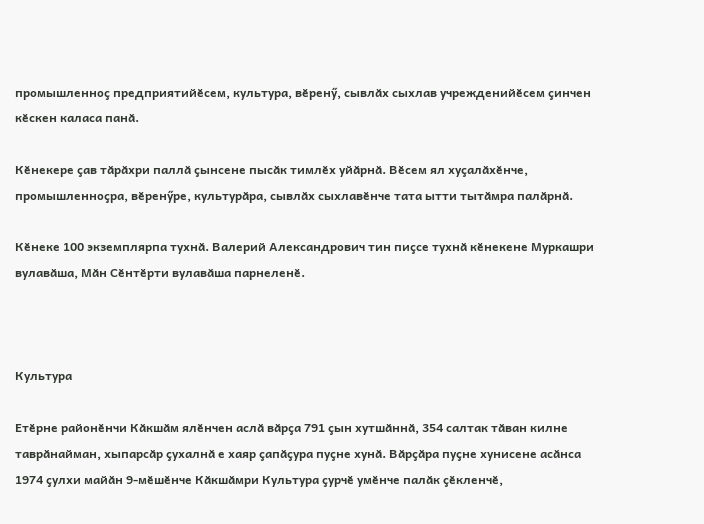промышленноҫ предприятийӗсем, культура, вӗренӳ, сывлӑх сыхлав учрежденийӗсем ҫинчен кӗскен каласа панӑ.

Кӗнекере ҫав тӑрӑхри паллӑ ҫынсене пысӑк тимлӗх уйӑрнӑ. Вӗсем ял хуҫалӑхӗнче, промышленноҫра, вӗренӳре, культурӑра, сывлӑх сыхлавӗнче тата ытти тытӑмра палӑрнӑ.

Кӗнеке 100 экземплярпа тухнӑ. Валерий Александрович тин пиҫсе тухнӑ кӗнекене Муркашри вулавӑша, Мӑн Сӗнтӗрти вулавӑша парнеленӗ.



Культура

Етӗрне районӗнчи Кӑкшӑм ялӗнчен аслӑ вӑрҫа 791 ҫын хутшӑннӑ, 354 салтак тӑван килне таврӑнайман, хыпарсӑр ҫухалнӑ е хаяр ҫапӑҫура пуҫне хунӑ. Вӑрҫӑра пуҫне хунисене асӑнса 1974 ҫулхи майӑн 9-мӗшӗнче Кӑкшӑмри Культура ҫурчӗ умӗнче палӑк ҫӗкленчӗ,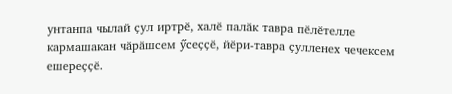унтанпа чылай ҫул иртрӗ, халӗ палӑк тавра пӗлӗтелле кармашакан чӑрӑшсем ӳсеҫҫӗ, йӗри-тавра ҫулленех чечексем ешереҫҫӗ.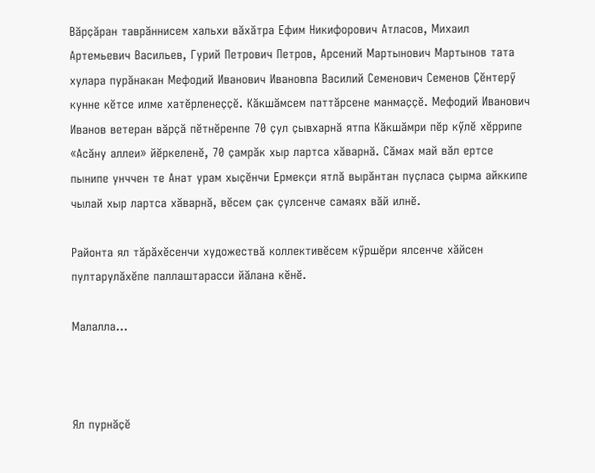Вӑрҫӑран таврӑннисем хальхи вӑхӑтра Ефим Никифорович Атласов, Михаил Артемьевич Васильев, Гурий Петрович Петров, Арсений Мартынович Мартынов тата хулара пурӑнакан Мефодий Иванович Ивановпа Василий Семенович Семенов Ҫӗнтерӳ кунне кӗтсе илме хатӗрленеҫҫӗ. Кӑкшӑмсем паттӑрсене манмаҫҫӗ. Мефодий Иванович Иванов ветеран вӑрҫӑ пӗтнӗренпе 70 ҫул ҫывхарнӑ ятпа Кӑкшӑмри пӗр кӳлӗ хӗррипе «Асӑну аллеи» йӗркеленӗ, 70 ҫамрӑк хыр лартса хӑварнӑ. Сӑмах май вӑл ертсе пынипе унччен те Анат урам хыҫӗнчи Ермекҫи ятлӑ вырӑнтан пуҫласа ҫырма айккипе чылай хыр лартса хӑварнӑ, вӗсем ҫак ҫулсенче самаях вӑй илнӗ.

Районта ял тӑрӑхӗсенчи художествӑ коллективӗсем кӳршӗри ялсенче хӑйсен пултарулӑхӗпе паллаштарасси йӑлана кӗнӗ.

Малалла...



Ял пурнӑҫӗ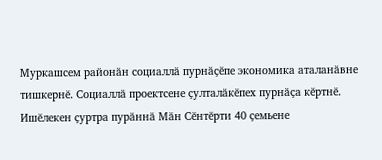Муркашсем районӑн социаллӑ пурнӑҫӗпе экономика аталанӑвне тишкернӗ. Социаллӑ проектсене ҫулталӑкӗпех пурнӑҫа кӗртнӗ. Ишӗлекен ҫуртра пурӑннӑ Мӑн Сӗнтӗрти 40 ҫемьене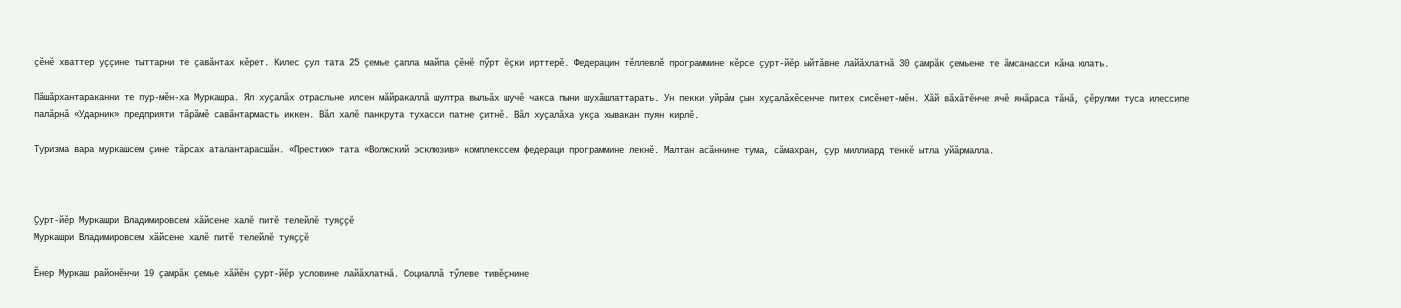ҫӗнӗ хваттер уҫҫине тыттарни те ҫавӑнтах кӗрет. Килес ҫул тата 25 ҫемье ҫапла майпа ҫӗнӗ пӳрт ӗҫки ирттерӗ. Федерацин тӗллевлӗ программине кӗрсе ҫурт-йӗр ыйтӑвне лайӑхлатнӑ 30 ҫамрӑк ҫемьене те ӑмсанасси кӑна юлать.

Пӑшӑрхантараканни те пур-мӗн-ха Муркашра. Ял хуҫалӑх отрасльне илсен мӑйракаллӑ шултра выльӑх шучӗ чакса пыни шухӑшлаттарать. Ун пекки уйрӑм ҫын хуҫалӑхӗсенче питех сисӗнет-мӗн. Хӑй вӑхӑтӗнче ячӗ янӑраса тӑнӑ, ҫӗрулми туса илессипе палӑрнӑ «Ударник» предприяти тӑрӑмӗ савӑнтармасть иккен. Вӑл халӗ панкрута тухасси патне ҫитнӗ. Вӑл хуҫалӑха укҫа хывакан пуян кирлӗ.

Туризма вара муркашсем ҫине тӑрсах аталантарасшӑн. «Престиж» тата «Волжский эсклюзив» комплекссем федераци программине лекнӗ. Малтан асӑннине тума, сӑмахран, ҫур миллиард тенкӗ ытла уйӑрмалла.



Ҫурт-йӗр Муркашри Владимировсем хӑйсене халӗ питӗ телейлӗ туяҫҫӗ
Муркашри Владимировсем хӑйсене халӗ питӗ телейлӗ туяҫҫӗ

Ӗнер Муркаш районӗнчи 19 ҫамрӑк ҫемье хӑйӗн ҫурт-йӗр условине лайӑхлатнӑ. Социаллӑ тӳлеве тивӗҫнине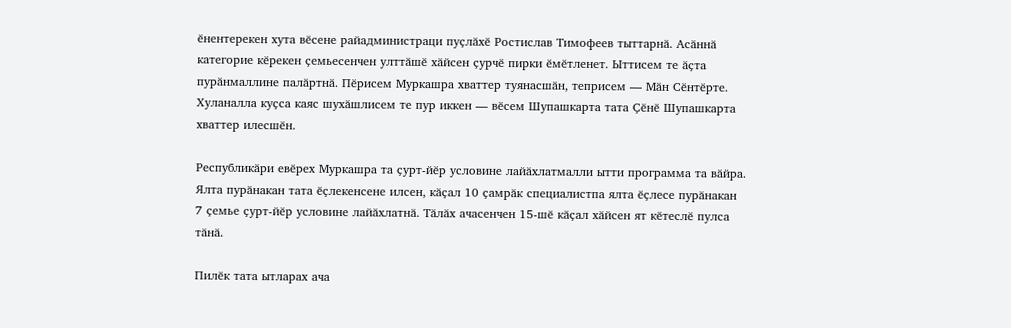ӗнентерекен хута вӗсене райадминистраци пуҫлӑхӗ Ростислав Тимофеев тыттарнӑ. Асӑннӑ категорие кӗрекен ҫемьесенчен улттӑшӗ хӑйсен ҫурчӗ пирки ӗмӗтленет. Ыттисем те ӑҫта пурӑнмаллине палӑртнӑ. Пӗрисем Муркашра хваттер туянасшӑн, теприсем — Мӑн Сӗнтӗрте. Хуланалла куҫса каяс шухӑшлисем те пур иккен — вӗсем Шупашкарта тата Ҫӗнӗ Шупашкарта хваттер илесшӗн.

Республикӑри евӗрех Муркашра та ҫурт-йӗр условине лайӑхлатмалли ытти программа та вӑйра. Ялта пурӑнакан тата ӗҫлекенсене илсен, кӑҫал 10 ҫамрӑк специалистпа ялта ӗҫлесе пурӑнакан 7 ҫемье ҫурт-йӗр условине лайӑхлатнӑ. Тӑлӑх ачасенчен 15-шӗ кӑҫал хӑйсен ят кӗтеслӗ пулса тӑнӑ.

Пилӗк тата ытларах ача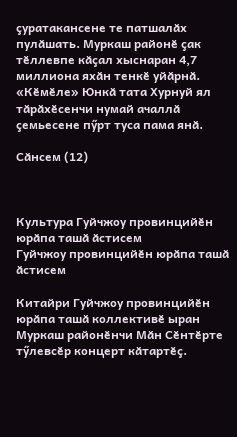ҫуратакансене те патшалӑх пулӑшать. Муркаш районӗ ҫак тӗллевпе кӑҫал хыснаран 4,7 миллиона яхӑн тенкӗ уйӑрнӑ. «Кӗмӗле» Юнкӑ тата Хурнуй ял тӑрӑхӗсенчи нумай ачаллӑ ҫемьесене пӳрт туса пама янӑ.

Сӑнсем (12)



Культура Гуйчжоу провинцийӗн юрӑпа ташӑ ӑстисем
Гуйчжоу провинцийӗн юрӑпа ташӑ ӑстисем

Китайри Гуйчжоу провинцийӗн юрӑпа ташӑ коллективӗ ыран Муркаш районӗнчи Мӑн Сӗнтӗрте тӳлевсӗр концерт кӑтартӗҫ.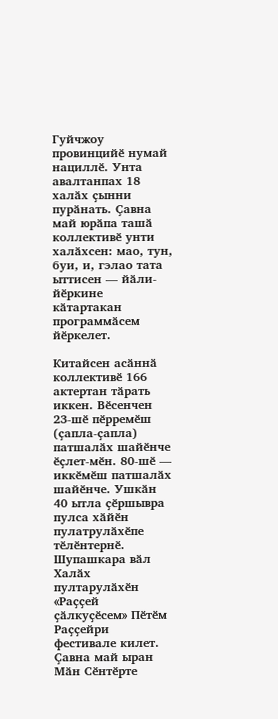Гуйчжоу провинцийӗ нумай нациллӗ. Унта авалтанпах 18 халӑх ҫынни пурӑнать. Ҫавна май юрӑпа ташӑ коллективӗ унти халӑхсен: мао, тун, буи, и, гэлао тата ыттисен — йӑли-йӗркине кӑтартакан программӑсем йӗркелет.

Китайсен асӑннӑ коллективӗ 166 актертан тӑрать иккен. Вӗсенчен 23-шӗ пӗрремӗш (ҫапла-ҫапла) патшалӑх шайӗнче ӗҫлет-мӗн. 80-шӗ — иккӗмӗш патшалӑх шайӗнче. Ушкӑн 40 ытла ҫӗршывра пулса хӑйӗн пулатрулӑхӗпе тӗлӗнтернӗ. Шупашкара вӑл Халӑх пултарулӑхӗн «Раҫҫей ҫӑлкуҫӗсем» Пӗтӗм Раҫҫейри фестивале килет. Ҫавна май ыран Мӑн Сӗнтӗрте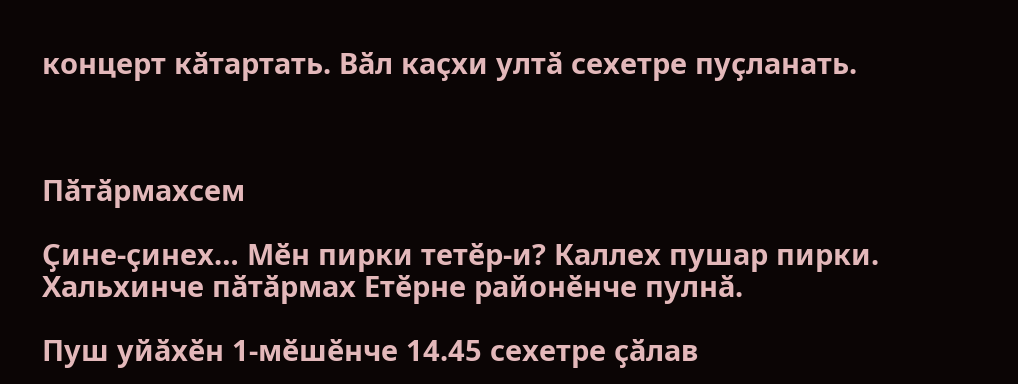концерт кӑтартать. Вӑл каҫхи ултӑ сехетре пуҫланать.



Пӑтӑрмахсем

Ҫине-ҫинех… Мӗн пирки тетӗр-и? Каллех пушар пирки. Хальхинче пӑтӑрмах Етӗрне районӗнче пулнӑ.

Пуш уйӑхӗн 1-мӗшӗнче 14.45 сехетре ҫӑлав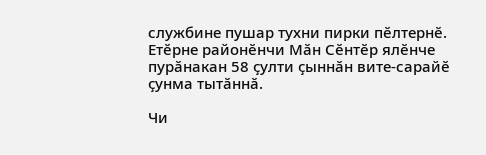службине пушар тухни пирки пӗлтернӗ. Етӗрне районӗнчи Мӑн Сӗнтӗр ялӗнче пурӑнакан 58 ҫулти ҫыннӑн вите-сарайӗ ҫунма тытӑннӑ.

Чи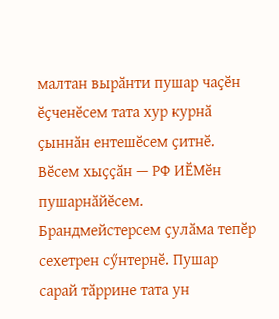малтан вырӑнти пушар чаҫӗн ӗҫченӗсем тата хур курнӑ ҫыннӑн ентешӗсем ҫитнӗ. Вӗсем хыҫҫӑн — РФ ИӖМӗн пушарнӑйӗсем. Брандмейстерсем ҫулӑма тепӗр сехетрен сӳнтернӗ. Пушар сарай тӑррине тата ун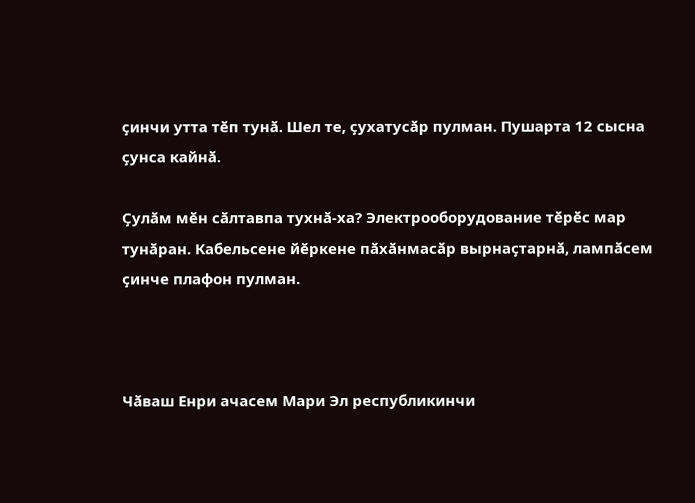ҫинчи утта тӗп тунӑ. Шел те, ҫухатусӑр пулман. Пушарта 12 сысна ҫунса кайнӑ.

Ҫулӑм мӗн сӑлтавпа тухнӑ-ха? Электрооборудование тӗрӗс мар тунӑран. Кабельсене йӗркене пӑхӑнмасӑр вырнаҫтарнӑ, лампӑсем ҫинче плафон пулман.



Чӑваш Енри ачасем Мари Эл республикинчи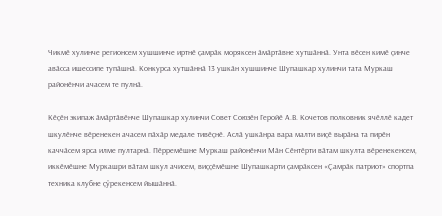Чикмӗ хулинче регионсем хушшинче иртнӗ ҫамрӑк моряксен ӑмӑртӑвне хутшӑннӑ. Унта вӗсен кимӗ ҫинче авӑсса ишессипе тупӑшнӑ. Конкурса хутшӑннӑ 13 ушкӑн хушшинче Шупашкар хулинчи тата Муркаш районӗнчи ачасем те пулнӑ.

Кӗҫӗн экипаж ӑмӑртӑвӗнче Шупашкар хулинчи Совет Союзӗн Геройӗ А.В. Кочетов полковник ячӗллӗ кадет шкулӗнче вӗренекен ачасем пӑхӑр медале тивӗҫнӗ. Аслӑ ушкӑнра вара малти виҫӗ вырӑна та пирӗн каччӑсем ярса илме пултарнӑ. Пӗрремӗшне Муркаш районӗнчи Мӑн Сӗнтӗрти вӑтам шкулта вӗренекенсем, иккӗмӗшне Муркашри вӑтам шкул ачисем, виҫҫӗмӗшне Шупашкарти ҫамрӑксен «Ҫамрӑк патриот» спортпа техника клубне ҫӳрекенсем йышӑннӑ.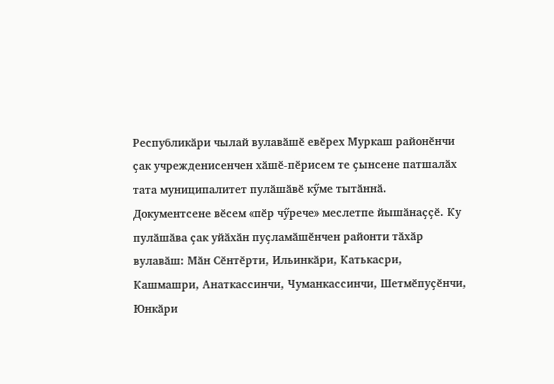Республикӑри чылай вулавӑшӗ евӗрех Муркаш районӗнчи ҫак учрежденисенчен хӑшӗ-пӗрисем те ҫынсене патшалӑх тата муниципалитет пулӑшӑвӗ кӳме тытӑннӑ. Документсене вӗсем «пӗр чӳрече» меслетпе йышӑнаҫҫӗ. Ку пулӑшӑва ҫак уйӑхӑн пуҫламӑшӗнчен районти тӑхӑр вулавӑш: Мӑн Сӗнтӗрти, Ильинкӑри, Катькасри, Кашмашри, Анаткассинчи, Чуманкассинчи, Шетмӗпуҫӗнчи, Юнкӑри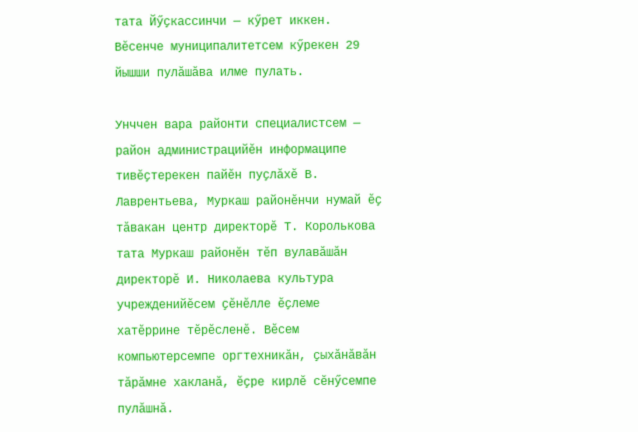тата Йӳҫкассинчи — кӳрет иккен. Вӗсенче муниципалитетсем кӳрекен 29 йышши пулӑшӑва илме пулать.

Унччен вара районти специалистсем — район администрацийӗн информаципе тивӗҫтерекен пайӗн пуҫлӑхӗ В. Лаврентьева, Муркаш районӗнчи нумай ӗҫ тӑвакан центр директорӗ Т. Королькова тата Муркаш районӗн тӗп вулавӑшӑн директорӗ И. Николаева культура учрежденийӗсем ҫӗнӗлле ӗҫлеме хатӗррине тӗрӗсленӗ. Вӗсем компьютерсемпе оргтехникӑн, ҫыхӑнӑвӑн тӑрӑмне хакланӑ, ӗҫре кирлӗ сӗнӳсемпе пулӑшнӑ.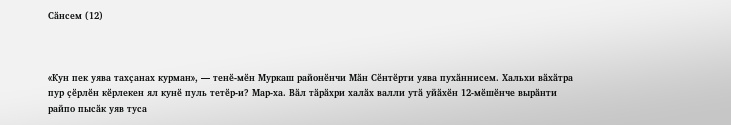Сӑнсем (12)



«Кун пек уява тахҫанах курман», — тенӗ-мӗн Муркаш районӗнчи Мӑн Сӗнтӗрти уява пухӑннисем. Хальхи вӑхӑтра пур ҫӗрлӗн кӗрлекен ял кунӗ пуль тетӗр-и? Мар-ха. Вӑл тӑрӑхри халӑх валли утӑ уйӑхӗн 12-мӗшӗнче вырӑнти райпо пысӑк уяв туса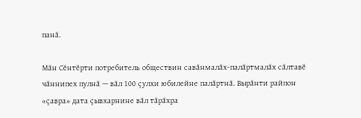панӑ.

Мӑн Сӗнтӗрти потребитель обществин савӑнмалӑх-палӑртмалӑх сӑлтавӗ чӑннипех пулнӑ — вӑл 100 ҫулхи юбилейне палӑртнӑ. Вырӑнти райпон «ҫавра» дата ҫывхарнине вӑл тӑрӑхра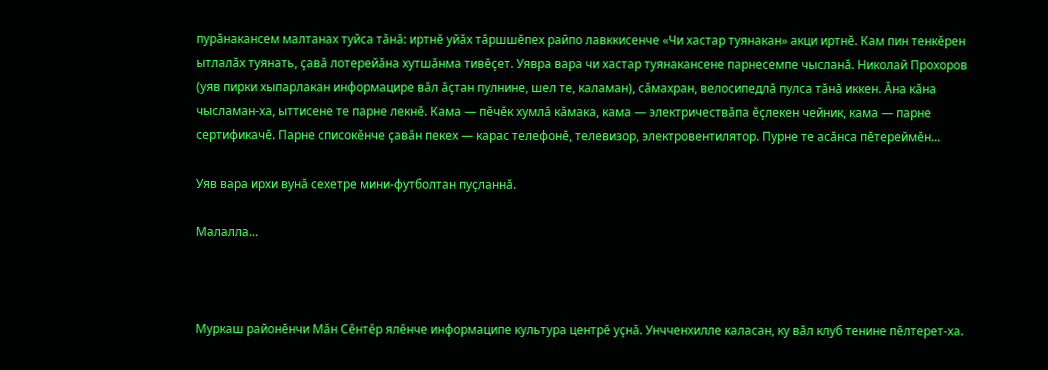пурӑнакансем малтанах туйса тӑнӑ: иртнӗ уйӑх тӑршшӗпех райпо лавккисенче «Чи хастар туянакан» акци иртнӗ. Кам пин тенкӗрен ытлалӑх туянать, ҫавӑ лотерейӑна хутшӑнма тивӗҫет. Уявра вара чи хастар туянакансене парнесемпе чысланӑ. Николай Прохоров (уяв пирки хыпарлакан информацире вӑл ӑҫтан пулнине, шел те, каламан), сӑмахран, велосипедлӑ пулса тӑнӑ иккен. Ӑна кӑна чысламан-ха, ыттисене те парне лекнӗ. Кама — пӗчӗк хумлӑ кӑмака, кама — электричествӑпа ӗҫлекен чейник, кама — парне сертификачӗ. Парне списокӗнче ҫавӑн пекех — карас телефонӗ, телевизор, электровентилятор. Пурне те асӑнса пӗтереймӗн...

Уяв вара ирхи вунӑ сехетре мини-футболтан пуҫланнӑ.

Малалла...



Муркаш районӗнчи Мӑн Сӗнтӗр ялӗнче информаципе культура центрӗ уҫнӑ. Унчченхилле каласан, ку вӑл клуб тенине пӗлтерет-ха.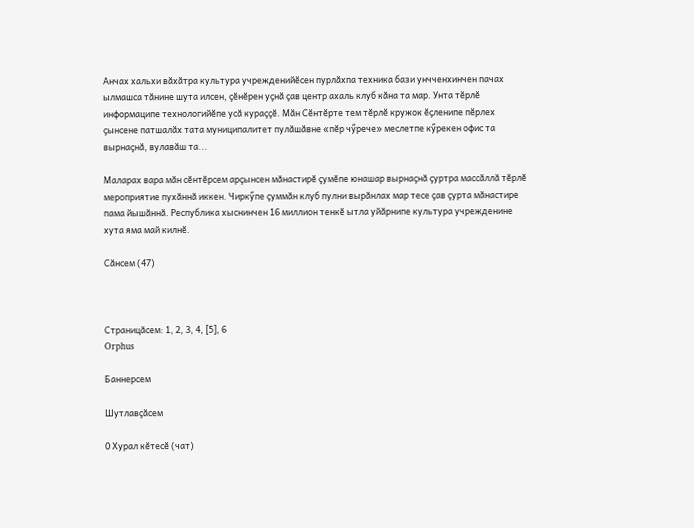Анчах хальхи вӑхӑтра культура учрежденийӗсен пурлӑхпа техника бази унчченхинчен пачах ылмашса тӑнине шута илсен, ҫӗнӗрен уҫнӑ ҫав центр ахаль клуб кӑна та мар. Унта тӗрлӗ информаципе технологийӗпе усӑ кураҫҫӗ. Мӑн Сӗнтӗрте тем тӗрлӗ кружок ӗҫленипе пӗрлех ҫынсене патшалӑх тата муниципалитет пулӑшӑвне «пӗр чӳрече» меслетпе кӳрекен офис та вырнаҫнӑ, вулавӑш та...

Маларах вара мӑн сӗнтӗрсем арҫынсен мӑнастирӗ ҫумӗпе юнашар вырнаҫнӑ ҫуртра массӑллӑ тӗрлӗ мероприятие пухӑннӑ иккен. Чиркӳпе ҫуммӑн клуб пулни вырӑнлах мар тесе ҫав ҫурта мӑнастире пама йышӑннӑ. Республика хыснинчен 16 миллион тенкӗ ытла уйӑрнипе культура учрежденине хута яма май килнӗ.

Сӑнсем (47)



Страницӑсем: 1, 2, 3, 4, [5], 6
Orphus

Баннерсем

Шутлавҫӑсем

0 Хурал кӗтесӗ (чат)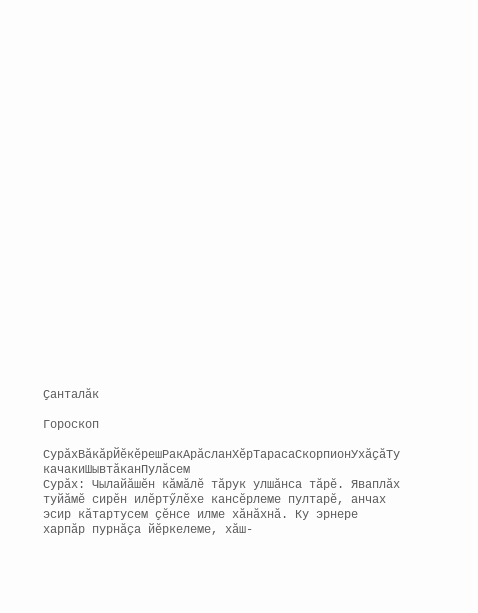Ҫанталӑк

Гороскоп

СурӑхВӑкӑрЙӗкӗрешРакАрӑсланХӗрТарасаСкорпионУхӑҫӑТу качакиШывтӑканПулӑсем
Сурӑх: Чылайӑшӗн кӑмӑлӗ тӑрук улшӑнса тӑрӗ. Яваплӑх туйӑмӗ сирӗн илӗртӳлӗхе кансӗрлеме пултарӗ, анчах эсир кӑтартусем ҫӗнсе илме хӑнӑхнӑ. Ку эрнере харпӑр пурнӑҫа йӗркелеме, хӑш-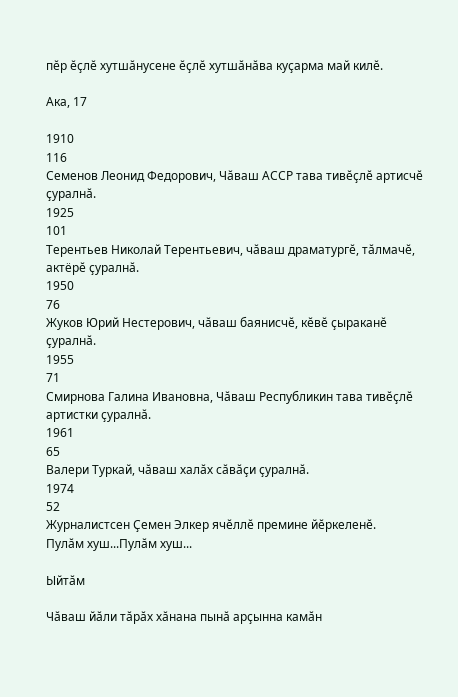пӗр ӗҫлӗ хутшӑнусене ӗҫлӗ хутшӑнӑва куҫарма май килӗ.

Ака, 17

1910
116
Семенов Леонид Федорович, Чӑваш АССР тава тивӗҫлӗ артисчӗ ҫуралнӑ.
1925
101
Терентьев Николай Терентьевич, чӑваш драматургӗ, тӑлмачӗ, актёрӗ ҫуралнӑ.
1950
76
Жуков Юрий Нестерович, чӑваш баянисчӗ, кӗвӗ ҫыраканӗ ҫуралнӑ.
1955
71
Смирнова Галина Ивановна, Чӑваш Республикин тава тивӗҫлӗ артистки ҫуралнӑ.
1961
65
Валери Туркай, чӑваш халӑх сӑвӑҫи ҫуралнӑ.
1974
52
Журналистсен Ҫемен Элкер ячӗллӗ премине йӗркеленӗ.
Пулӑм хуш...Пулӑм хуш...

Ыйтӑм

Чӑваш йӑли тӑрӑх хӑнана пынӑ арҫынна камӑн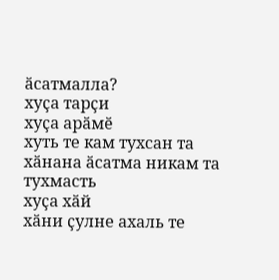ӑсатмалла?
хуҫа тарҫи
хуҫа арӑмӗ
хуть те кам тухсан та
хӑнана ӑсатма никам та тухмасть
хуҫа хӑй
хӑни ҫулне ахаль те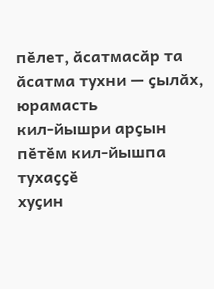пӗлет, ӑсатмасӑр та
ӑсатма тухни — ҫылӑх, юрамасть
кил-йышри арҫын
пӗтӗм кил-йышпа тухаҫҫӗ
хуҫин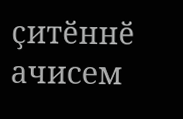ҫитӗннӗ ачисем